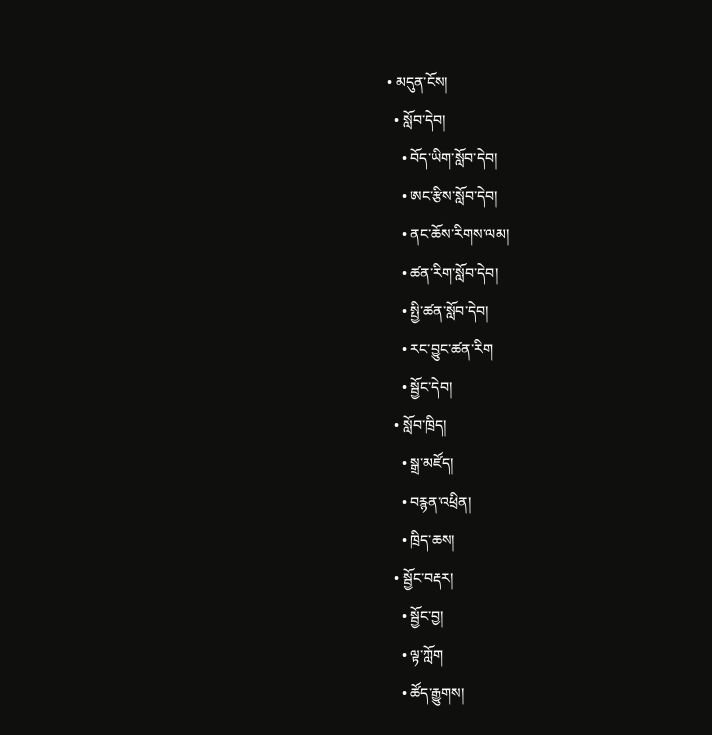• མདུན་ངོས།
  • སློབ་དེབ།
    • བོད་ཡིག་སློབ་དེབ།
    • ཨང་རྩིས་སློབ་དེབ།
    • ནང་ཆོས་རིགས་ལམ།
    • ཚན་རིག་སློབ་དེབ།
    • སྤྱི་ཚན་སློབ་དེབ།
    • རང་བྱུང་ཚན་རིག
    • སྦྱོང་དེབ།
  • སློབ་ཁྲིད།
    • སྒྲ་མཛོད།
    • བརྙན་འཕྲིན།
    • ཁྲིད་ཆས།
  • སྦྱོང་བརྡར།
    • སྦྱོང་བྱ།
    • ལྟ་ཀློག
    • ཚོད་རྒྱུགས།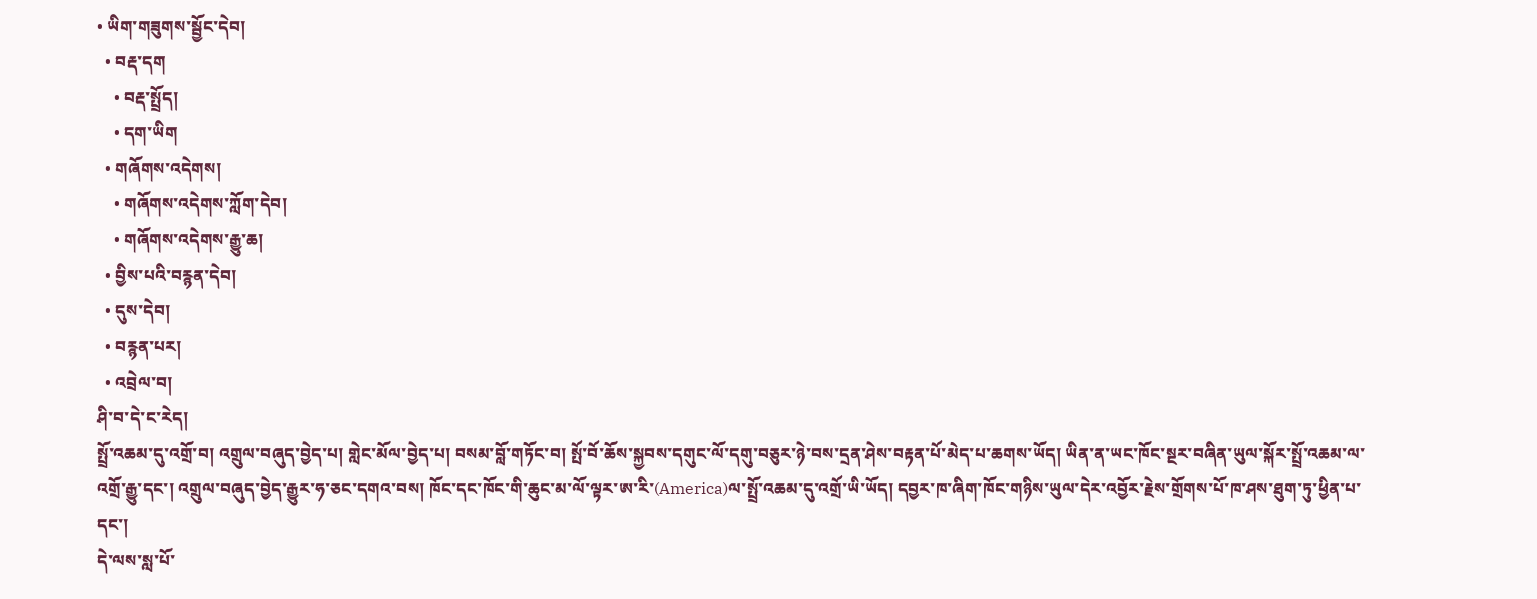• ཡིག་གཟུགས་སྦྱོང་དེབ།
  • བརྡ་དག
    • བརྡ་སྤྲོད།
    • དག་ཡིག
  • གཞོགས་འདེགས།
    • གཞོགས་འདེགས་ཀློག་དེབ།
    • གཞོགས་འདེགས་རྒྱུ་ཆ།
  • བྱིས་པའི་བརྙན་དེབ།
  • དུས་དེབ།
  • བརྙན་པར།
  • འབྲེལ་བ།
ཤི་བ་དེ་ང་རེད།
སྤྲོ་འཆམ་དུ་འགྲོ་བ། འགྲུལ་བཞུད་བྱེད་པ། གླེང་མོལ་བྱེད་པ། བསམ་བློ་གཏོང་བ། སྤོ་བོ་ཆོས་སྐྱབས་དགུང་ལོ་དགུ་བཅུར་ཉེ་བས་དྲན་ཤེས་བརྟན་པོ་མེད་པ་ཆགས་ཡོད། ཡིན་ན་ཡང་ཁོང་སྔར་བཞིན་ཡུལ་སྐོར་སྤྲོ་འཆམ་ལ་འགྲོ་རྒྱུ་དང་། འགྲུལ་བཞུད་བྱེད་རྒྱུར་ཧ་ཅང་དགའ་བས། ཁོང་དང་ཁོང་གི་ཆུང་མ་ལོ་ལྟར་ཨ་རི་(America)ལ་སྤྲོ་འཆམ་དུ་འགྲོ་ཡི་ཡོད། དབྱར་ཁ་ཞིག་ཁོང་གཉིས་ཡུལ་དེར་འབྱོར་རྗེས་གྲོགས་པོ་ཁ་ཤས་ཐུག་ཏུ་ཕྱིན་པ་དང་།
དེ་ལས་སླ་པོ་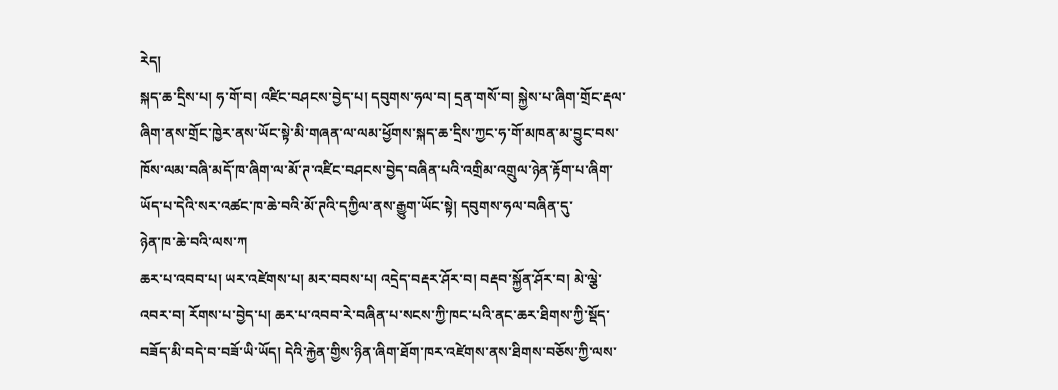རེད།
སྐད་ཆ་དྲིས་པ། ཧ་གོ་བ། འཛིང་བཤངས་བྱེད་པ། དབུགས་ཧལ་བ། དྲན་གསོ་བ། སྐྱེས་པ་ཞིག་གྲོང་རྡལ་ཞིག་ནས་གྲོང་ཁྱེར་ནས་ཡོང་སྟེ་མི་གཞན་ལ་ལམ་ཕྱོགས་སྐད་ཆ་དྲིས་ཀྱང་ཧ་གོ་མཁན་མ་བྱུང་བས་ཁོས་ལམ་བཞི་མདོ་ཁ་ཞིག་ལ་མོ་ཊ་འཛིང་བཤངས་བྱེད་བཞིན་པའི་འགྲིམ་འགྲུལ་ཉེན་རྟོག་པ་ཞིག་ཡོད་པ་དེའི་སར་འཚང་ཁ་ཆེ་བའི་མོ་ཊའི་དཀྱིལ་ནས་རྒྱུག་ཡོང་སྟེ། དབུགས་ཧལ་བཞིན་དུ་
ཉེན་ཁ་ཆེ་བའི་ལས་ཀ
ཆར་པ་འབབ་པ། ཡར་འཛེགས་པ། མར་བབས་པ། འདྲེད་བརྡར་ཤོར་བ། བརྡབ་སྐྱོན་ཤོར་བ། མེ་ལྕེ་འབར་བ། རོགས་པ་བྱེད་པ། ཆར་པ་འབབ་རེ་བཞིན་པ་སངས་ཀྱི་ཁང་པའི་ནང་ཆར་ཐིགས་ཀྱི་སྡོད་བཟོད་མི་བདེ་བ་བཟོ་ཡི་ཡོད། དེའི་རྐྱེན་གྱིས་ཉིན་ཞིག་ཐོག་ཁར་འཛེགས་ནས་ཐིགས་བཅོས་ཀྱི་ལས་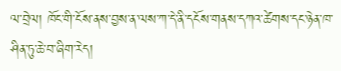ལ་བྲེལ། ཁོང་གི་ངོས་ནས་བྱས་ན་ལས་ཀ་དེ་ནི་དངོས་གནས་དཀའ་ཚེགས་དང་ཉེན་ཁ་ཤིན་ཏུ་ཆེ་བ་ཞིག་རེད།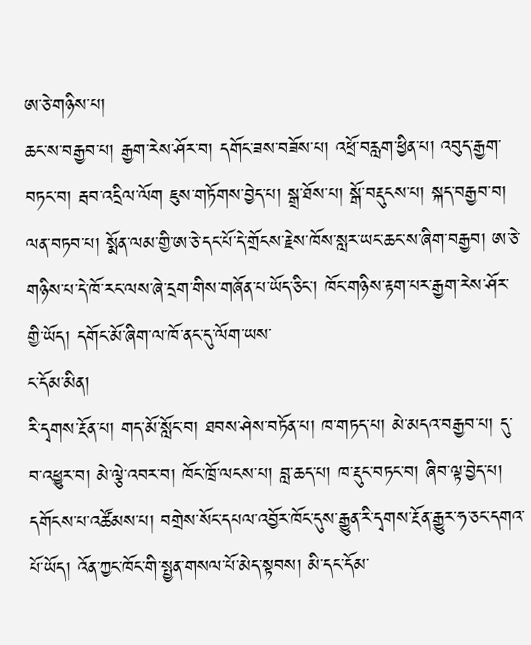ཨ་ཅེ་གཉིས་པ།
ཆང་ས་བརྒྱབ་པ། རྒྱག་རེས་ཤོར་བ། དགོང་ཟས་བཟོས་པ། འཕྲོ་བརླག་ཕྱིན་པ། འབུད་རྒྱག་བཏང་བ། རྦབ་འདྲིལ་ལོག ཇུས་གཏོགས་བྱེད་པ། སྒྲ་ཐོས་པ། སྒོ་བརྡུངས་པ། སྐད་བརྒྱབ་བ། ལན་བཏབ་པ། སྨོན་ལམ་གྱི་ཨ་ཅེ་དང་པོ་དེ་གྲོངས་རྗེས་ཁོས་སླར་ཡང་ཆང་ས་ཞིག་བརྒྱབ། ཨ་ཅེ་གཉིས་པ་དེ་ཁོ་རང་ལས་ཞེ་དྲག་གིས་གཞོན་པ་ཡོད་ཅིང་། ཁོང་གཉིས་རྟག་པར་རྒྱག་རེས་ཤོར་གྱི་ཡོད། དགོང་མོ་ཞིག་ལ་ཁོ་ནང་དུ་ལོག་ཡས་
ང་དོམ་མིན།
རི་དྭགས་རྔོན་པ། གད་མོ་སློང་བ། ཐབས་ཤེས་བཏོན་པ། ཁ་གཏད་པ། མེ་མདའ་བརྒྱབ་པ། དུ་བ་འཕྱུར་བ། མེ་ལྕེ་འབར་བ། ཁོང་ཁྲོ་ལངས་པ། བླ་ཆད་པ། ཁ་རྡུང་བཏང་བ། ཞིབ་ལྟ་བྱེད་པ། དགོངས་པ་འཚོམས་པ། བགྲེས་སོང་དཔལ་འབྱོར་ཁོང་དུས་རྒྱུན་རི་དྭགས་རྔོན་རྒྱུར་ཧ་ཅང་དགའ་པོ་ཡོད། འོན་ཀྱང་ཁོང་གི་སྤྱན་གསལ་པོ་མེད་སྟབས། མི་དང་དོམ་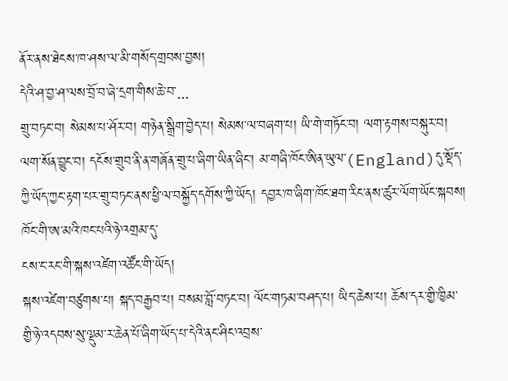ནོར་ནས་ཐེངས་ཁ་ཤས་ལ་མི་གསོད་གྲབས་བྱས།
དེའི་ཤ་བྱ་ཤ་ལས་བྲོ་བ་ཞེ་དྲག་གིས་ཆེ་བ་...
གྲུ་བཏང་བ། སེམས་པ་ཤོར་བ། གཉེན་སྒྲིག་བྱེད་པ། སེམས་ལ་བཞག་པ། ཡི་གེ་གཏོང་བ། ལག་རྟགས་བསྐུར་བ། ལག་སོན་བྱུང་བ། དངོས་གྲུབ་ནི་ན་གཞོན་གྲུ་པ་ཞིག་ཡིན་ཞིང་། མ་གཞི་ཁོང་ཨིན་ཡུལ་(England)དུ་སྡོད་ཀྱི་ཡོད་ཀྱང་རྟག་པར་གྲུ་བཏང་ནས་ཕྱི་ལ་བསྐྱོད་དགོས་ཀྱི་ཡོད། དབྱར་ཁ་ཞིག་ཁོང་ཐག་རིང་ནས་ཚུར་ལོག་ཡོང་སྐབས། ཁོང་གི་ཨ་མའི་ཁང་པའི་ཉེ་འགྲམ་དུ་
ངས་ང་རང་གི་སྐས་འཛེག་འཚོང་གི་ཡོད།
སྐས་འཛེག་བཙུགས་པ། སྐད་བརྒྱབ་པ། བསམ་བློ་བཏང་བ། ལོང་གཏམ་བཤད་པ། ཡིད་ཆེས་པ། ཆོས་དར་གྱི་ཁྱིམ་གྱི་ཉེ་འདབས་སུ་ལྡུམ་ར་ཆེན་པོ་ཞིག་ཡོད་པ་དེའི་ནང་ཤིང་འབྲས་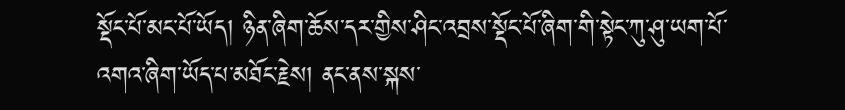སྡོང་པོ་མང་པོ་ཡོད། ཉིན་ཞིག་ཆོས་དར་གྱིས་ཤིང་འབྲས་སྡོང་པོ་ཞིག་གི་སྟེང་ཀུ་ཤུ་ཡག་པོ་འགའ་ཞིག་ཡོད་པ་མཐོང་རྗེས། ནང་ནས་སྐས་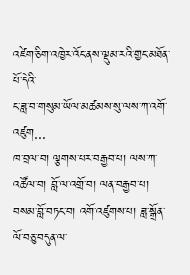འཛེག་ཅིག་འཁྱེར་འོང་ནས་ལྡུམ་རའི་གྱང་མཐོན་པོ་དེའི་
ང་ཟླ་བ་གསུམ་ཡོལ་མཚམས་སུ་ལས་ཀ་འགོ་འཛུག...
ཁ་བྲལ་བ། ལྕགས་པར་བརྒྱབ་པ། ལས་ཀ་འཚོལ་བ། བློ་ལ་འགྲོ་བ། ལན་བརྒྱབ་པ། བསམ་བློ་བཏང་བ། འགོ་འཛུགས་པ། ཟླ་སྒྲོན་ལོ་བཅུ་བདུན་ལ་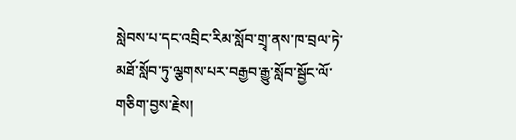སླེབས་པ་དང་འབྲིང་རིམ་སློབ་གྲྭ་ནས་ཁ་བྲལ་ཏེ་མཐོ་སློབ་ཏུ་ལྕགས་པར་བརྒྱབ་རྒྱུ་སློབ་སྦྱོང་ལོ་གཅིག་བྱས་རྗེས།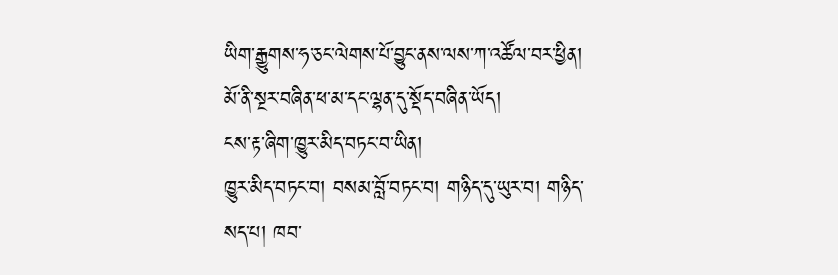ཡིག་རྒྱུགས་ཧ་ཅང་ལེགས་པོ་བྱུང་ནས་ལས་ཀ་འཚོལ་བར་ཕྱིན། མོ་ནི་སྔར་བཞིན་ཕ་མ་དང་ལྷན་དུ་སྡོད་བཞིན་ཡོད།
ངས་རྟ་ཞིག་ཁྱུར་མིད་བཏང་བ་ཡིན།
ཁྱུར་མིད་བཏང་བ། བསམ་བློ་བཏང་བ། གཉིད་དུ་ཡུར་བ། གཉིད་སད་པ། ཁབ་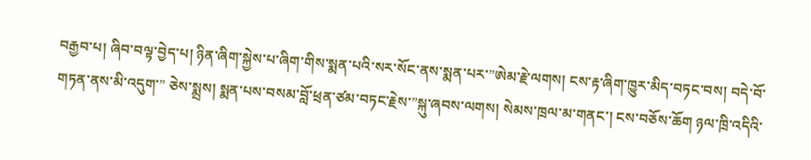བརྒྱབ་པ། ཞིབ་བལྟ་བྱེད་པ། ཉིན་ཞིག་སྐྱེས་པ་ཞིག་གིས་སྨན་པའི་སར་སོང་ནས་སྨན་པར་”ཨེམ་རྗེ་ལགས། ངས་རྟ་ཞིག་ཁྱུར་མིད་བཏང་བས། བདེ་བོ་གཏན་ནས་མི་འདུག་” ཅེས་སྨྲས། སྨན་པས་བསམ་བློ་ཕྲན་ཙམ་བཏང་རྗེས་”སྐུ་ཞབས་ལགས། སེམས་ཁྲལ་མ་གནང་། ངས་བཅོས་ཆོག ཉལ་ཁྲི་འདིའི་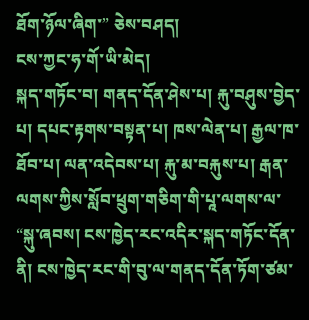ཐོག་ཉོལ་ཞིག་” ཅེས་བཤད།
ངས་ཀྱང་ཧ་གོ་ཡི་མེད།
སྐད་གཏོང་བ། གནད་དོན་ཤེས་པ། རྐུ་བཤུས་བྱེད་པ། དཔང་རྟགས་བསྟན་པ། ཁས་ལེན་པ། རྒྱལ་ཁ་ཐོབ་པ། ལན་འདེབས་པ། རྐུ་མ་བརྐུས་པ། རྒན་ལགས་ཀྱིས་སློབ་ཕྲུག་གཅིག་གི་པཱ་ལགས་ལ་ “སྐུ་ཞབས། ངས་ཁྱེད་རང་འདིར་སྐད་གཏོང་དོན་ནི། ངས་ཁྱེད་རང་གི་བུ་ལ་གནད་དོན་ཏོག་ཙམ་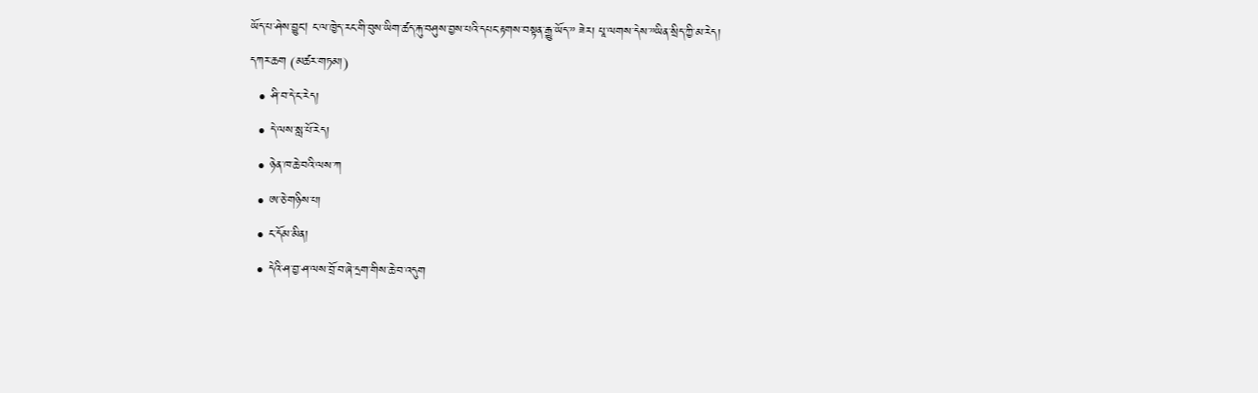ཡོད་པ་ཤེས་བྱུང། ང་ལ་ཁྱེད་རང་གི་བུས་ཡིག་ཚད་རྐུ་བཤུས་བྱས་པའི་དཔང་རྟགས་བསྟན་རྒྱུ་ཡོད་” ཟེར། པཱ་ལགས་དེས་”ཡིན་སྲིད་ཀྱི་མ་རེད།
དཀར་ཆག (མཚར་གཏམ།)
  • ཤི་བ་དེ་ང་རེད།
  • དེ་ལས་སླ་པོ་རེད།
  • ཉེན་ཁ་ཆེ་བའི་ལས་ཀ
  • ཨ་ཅེ་གཉིས་པ།
  • ང་དོམ་མིན།
  • དེའི་ཤ་བྱ་ཤ་ལས་བྲོ་བ་ཞེ་དྲག་གིས་ཆེ་བ་འདུག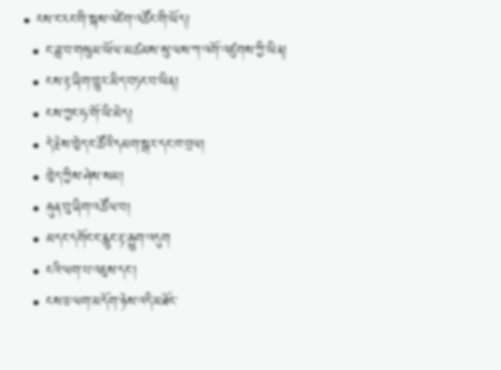• ངས་ང་རང་གི་སྐས་འཛེག་འཚོང་གི་ཡོད།
  • ང་ཟླ་བ་གསུམ་ཡོལ་མཚམས་སུ་ལས་ཀ་འགོ་འཛུགས་ཀྱི་ཡིན།
  • ངས་རྟ་ཞིག་ཁྱུར་མིད་བཏང་བ་ཡིན།
  • ངས་ཀྱང་ཧ་གོ་ཡི་མེད།
  • དེ་རྗེས་ཁྱེད་ང་ཚོའི་དམག་སྒར་དང་ཁ་བྲལ།
  • ཁྱེད་ཀྱིས་ཤེས་སམ།
  • རྐུན་བུ་ཞིག་འཚོལ་བ།
  • མདང་དགོང་ང་རླུང་རྟ་རྒྱུག་འདུག
  • ངའི་ལག་པ་འཇུས་དང་།
  • ངས་ཅ་ལག་མདོག་ཉེས་འདི་མཐོང་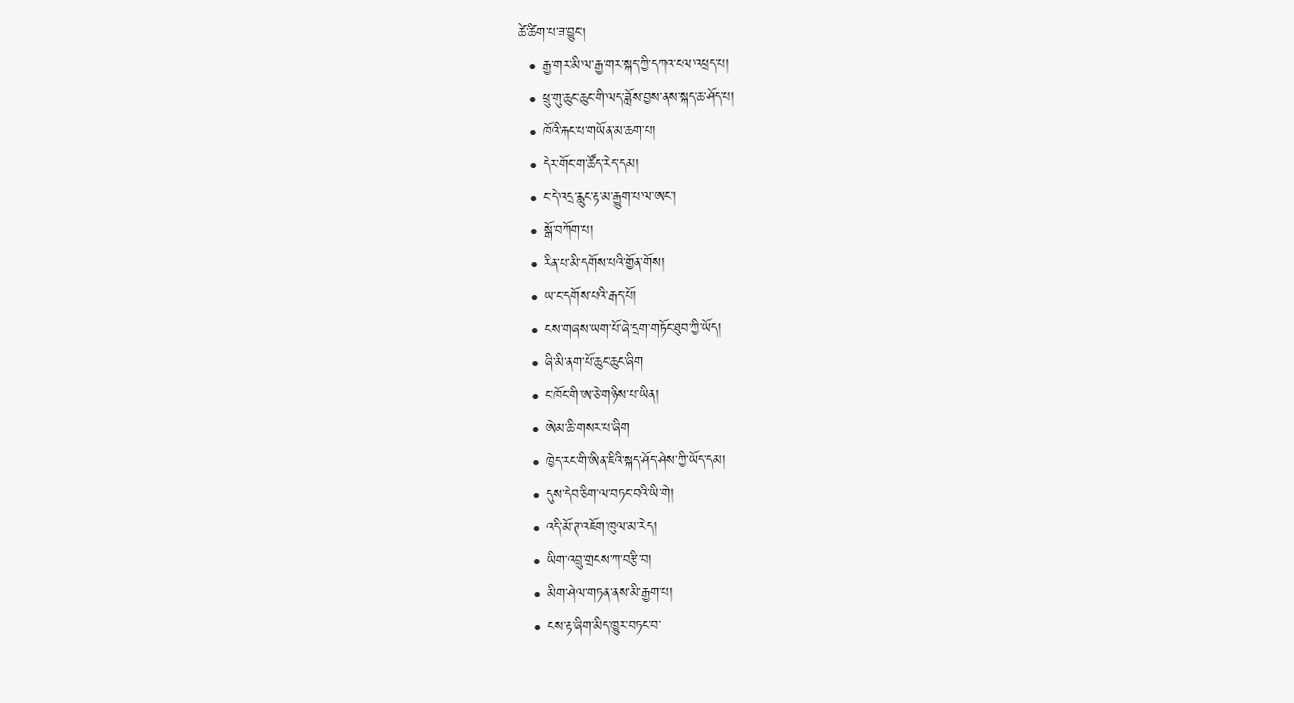ཚེ་ཚིག་པ་ཟ་བྱུང།
  • རྒྱ་གར་མི་ལ་རྒྱ་གར་སྐད་ཀྱི་དཀའ་ངལ་འཕྲད་པ།
  • ཕྲུ་གུ་ཆུང་ཆུང་གི་ལད་ཟློས་བྱས་ནས་སྐད་ཆ་ཤོད་པ།
  • ཁོའི་རྐང་པ་གཡོན་མ་ཆག་པ།
  • དེར་གོང་ག་ཚོད་རེད་དམ།
  • ང་དེ་འདྲ་རླུང་རྟ་མ་རྒྱུག་པ་ལ་ཨང་།
  • སྒོ་བཀོག་པ།
  • རིན་པ་མི་དགོས་པའི་གྱོན་གོས།
  • ཡ་ང་དགོས་པའི་རྒད་པོ།
  • ངས་གཞས་ཡག་པོ་ཞེ་དྲག་གཏོང་ཐུབ་ཀྱི་ཡོད།
  • ཞི་མི་ནག་པོ་ཆུང་ཆུང་ཞིག
  • ང་ཁོང་གི་ཨ་ཅེ་གཉིས་པ་ཡིན།
  • ཨེམ་ཆི་གསར་པ་ཞིག
  • ཁྱེད་རང་གི་ཨིན་ཇིའི་སྐད་ཤོད་ཤེས་ཀྱི་ཡོད་དམ།
  • དུས་དེབ་ཅིག་ལ་བཏང་བའི་ཡི་གེ།
  • འདི་མོ་ཊ་འཇོག་ཁུལ་མ་རེད།
  • ཡིག་འབྲུ་གྲངས་ཀ་བརྩི་བ།
  • མིག་ཤེལ་གཏན་ནས་མི་རྒྱག་པ།
  • ངས་རྟ་ཞིག་མིད་ཁྱུར་བཏང་བ་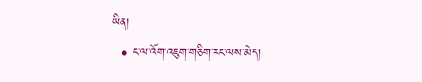ཡིན།
  • ང་ལ་འོག་འཇུག་གཅིག་རང་ལས་མེད།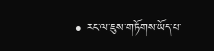• རང་ལ་ཇུས་གཏོགས་ཡོད་པ་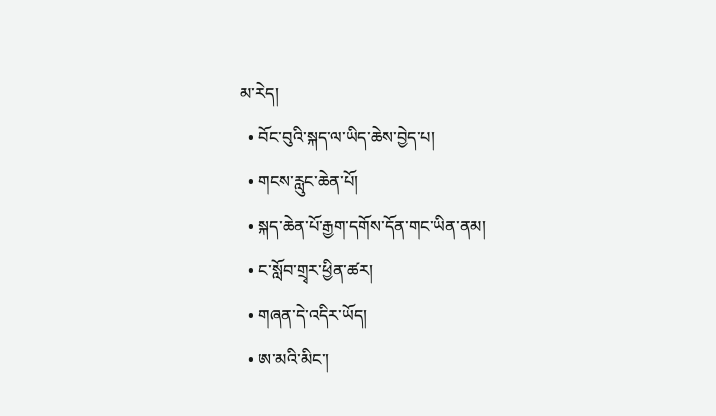མ་རེད།
  • བོང་བུའི་སྐད་ལ་ཡིད་ཆེས་བྱེད་པ།
  • གངས་རླུང་ཆེན་པོ།
  • སྐད་ཆེན་པོ་རྒྱག་དགོས་དོན་གང་ཡིན་ནམ།
  • ང་སློབ་གྲྭར་ཕྱིན་ཚར།
  • གཞན་དེ་འདིར་ཡོད།
  • ཨ་མའི་མིང་།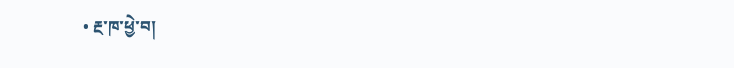• རྔ་ཁ་ཕྱེ་བ།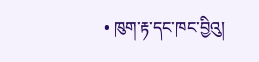• ཁུག་རྟ་དང་ཁང་བྱིའུ།